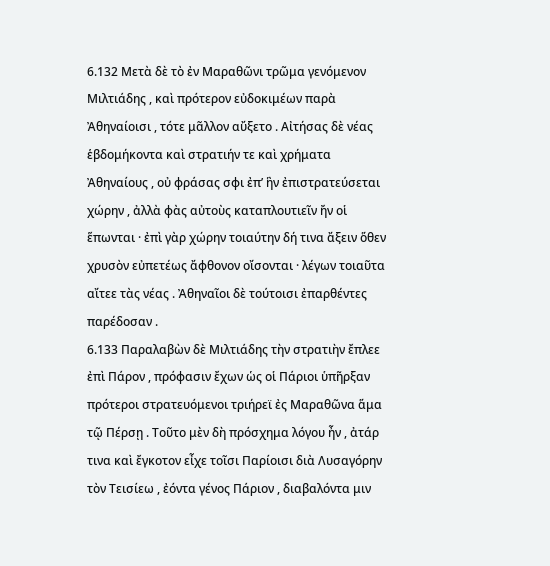6.132 Μετὰ δὲ τὸ ἐν Μαραθῶνι τρῶμα γενόμενον Μιλτιάδης , καὶ πρότερον εὐδοκιμέων παρὰ Ἀθηναίοισι , τότε μᾶλλον αὔξετο . Αἰτήσας δὲ νέας ἑβδομήκοντα καὶ στρατιήν τε καὶ χρήματα Ἀθηναίους , οὐ φράσας σφι ἐπ’ ἣν ἐπιστρατεύσεται χώρην , ἀλλὰ φὰς αὐτοὺς καταπλουτιεῖν ἤν οἱ ἕπωνται · ἐπὶ γὰρ χώρην τοιαύτην δή τινα ἄξειν ὅθεν χρυσὸν εὐπετέως ἄφθονον οἴσονται · λέγων τοιαῦτα αἴτεε τὰς νέας . Ἀθηναῖοι δὲ τούτοισι ἐπαρθέντες παρέδοσαν .
6.133 Παραλαβὼν δὲ Μιλτιάδης τὴν στρατιὴν ἔπλεε ἐπὶ Πάρον , πρόφασιν ἔχων ὡς οἱ Πάριοι ὑπῆρξαν πρότεροι στρατευόμενοι τριήρεϊ ἐς Μαραθῶνα ἅμα τῷ Πέρσῃ . Τοῦτο μὲν δὴ πρόσχημα λόγου ἦν , ἀτάρ τινα καὶ ἔγκοτον εἶχε τοῖσι Παρίοισι διὰ Λυσαγόρην τὸν Τεισίεω , ἐόντα γένος Πάριον , διαβαλόντα μιν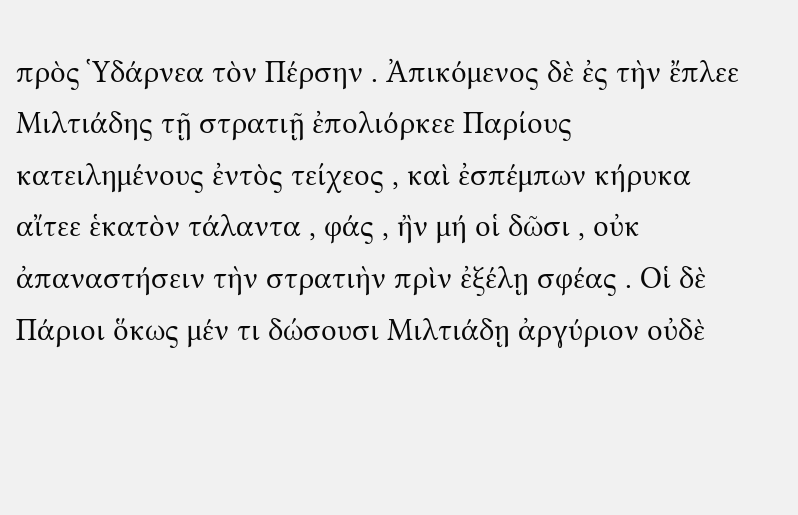πρὸς Ὑδάρνεα τὸν Πέρσην . Ἀπικόμενος δὲ ἐς τὴν ἔπλεε Μιλτιάδης τῇ στρατιῇ ἐπολιόρκεε Παρίους κατειλημένους ἐντὸς τείχεος , καὶ ἐσπέμπων κήρυκα αἴτεε ἑκατὸν τάλαντα , φάς , ἢν μή οἱ δῶσι , οὐκ ἀπαναστήσειν τὴν στρατιὴν πρὶν ἐξέλῃ σφέας . Οἱ δὲ Πάριοι ὅκως μέν τι δώσουσι Μιλτιάδῃ ἀργύριον οὐδὲ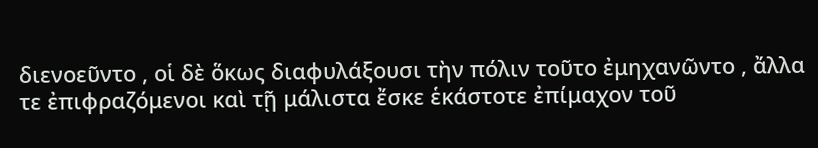διενοεῦντο , οἱ δὲ ὅκως διαφυλάξουσι τὴν πόλιν τοῦτο ἐμηχανῶντο , ἄλλα τε ἐπιφραζόμενοι καὶ τῇ μάλιστα ἔσκε ἑκάστοτε ἐπίμαχον τοῦ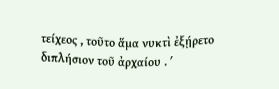τείχεος , τοῦτο ἅμα νυκτὶ ἐξῄρετο διπλήσιον τοῦ ἀρχαίου . ʹ